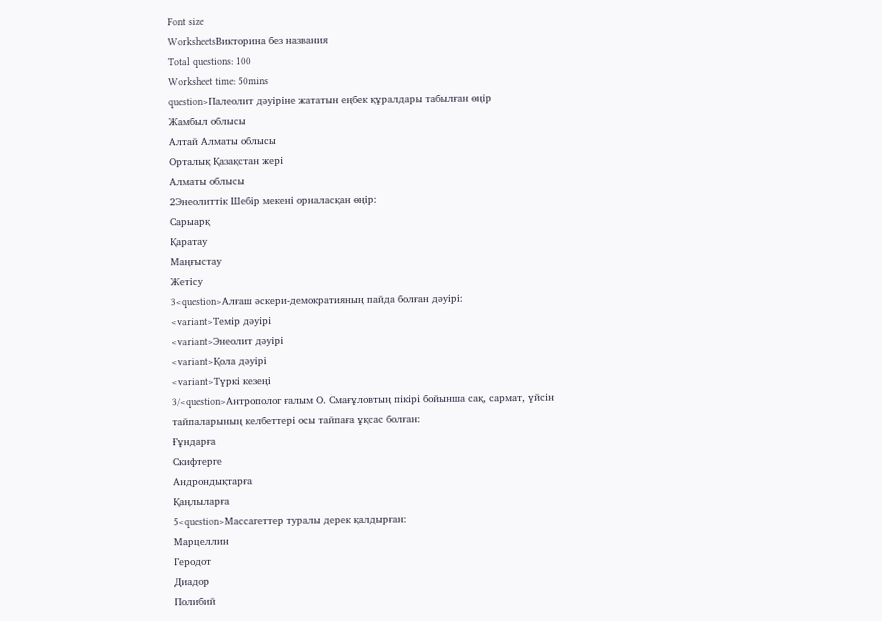Font size
WorksheetsВикторина без названия
Total questions: 100
Worksheet time: 50mins
question>Палеолит дәуіріне жататын еңбек құралдары табылған өңір
Жамбыл облысы
Алтай Алматы облысы
Орталық Қазақстан жері
Алматы облысы
2Энеолиттік Шебір мекені орналасқан өңір:
Сарыарқ
Қаратау
Маңғыстау
Жетісу
3<question>Алғаш әскери-демократияның пайда болған дәуірі:
<variant>Темір дәуірі
<variant>Энеолит дәуірі
<variant>Қола дәуірі
<variant>Түркі кезеңі
3/<question>Антрополог ғалым О. Смағұловтың пікірі бойынша сақ, сармат, үйсін тайпаларының келбеттері осы тайпаға ұқсас болған:
Ғұндарға
Скифтерге
Андрондықтарға
Қаңлыларға
5<question>Массагеттер туралы дерек қалдырған:
Марцеллин
Геродот
Диадор
Полибий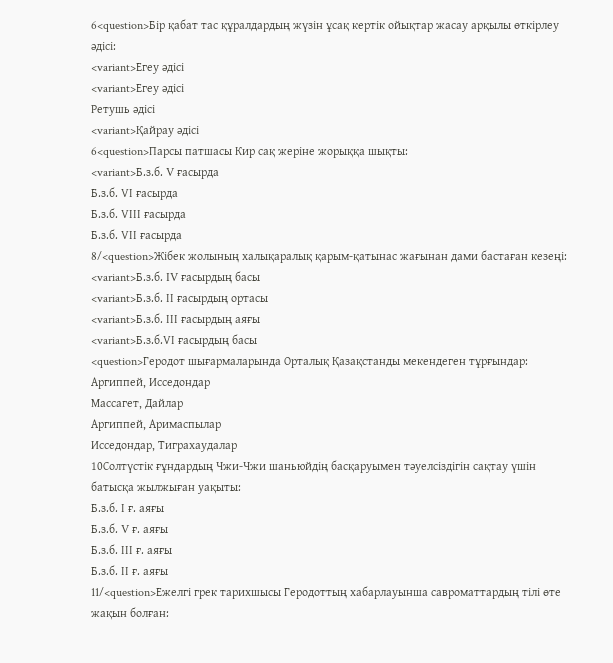6<question>Бір қабат тас құралдардың жүзін ұсақ кертік ойықтар жасау арқылы өткірлеу әдісі:
<variant>Егеу әдісі
<variant>Егеу әдісі
Ретушь әдісі
<variant>Қайрау әдісі
6<question>Парсы патшасы Кир сақ жеріне жорыққа шықты:
<variant>Б.з.б. V ғасырда
Б.з.б. VІ ғасырда
Б.з.б. VІІІ ғасырда
Б.з.б. VІІ ғасырда
8/<question>Жібек жолының халықаралық қарым-қатынас жағынан дами бастаған кезеңі:
<variant>Б.з.б. IV ғасырдың басы
<variant>Б.з.б. ІІ ғасырдың ортасы
<variant>Б.з.б. IІІ ғасырдың аяғы
<variant>Б.з.б.VІ ғасырдың басы
<question>Геродот шығармаларында Орталық Қазақстанды мекендеген тұрғындар:
Аргиппей, Исседондар
Массагет, Дайлар
Аргиппей, Аримаспылар
Исседондар, Тиграхаудалар
10Солтүстік ғұндардың Чжи-Чжи шаньюйдің басқаруымен тәуелсіздігін сақтау үшін батысқа жылжыған уақыты:
Б.з.б. І ғ. аяғы
Б.з.б. V ғ. аяғы
Б.з.б. ІІІ ғ. аяғы
Б.з.б. ІІ ғ. аяғы
11/<question>Ежелгі грек тарихшысы Геродоттың хабарлауынша савроматтардың тілі өте жақын болған: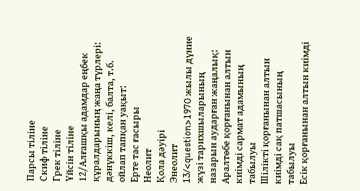Парсы тіліне
Скиф тіліне
Грек тіліне
Үйсін тіліне
12/Алғашқы адамдар еңбек құралдарының жаңа түрлері: дәнүккіш, келі, балта, т.б. ойлап тапқан уақыт:
Ерте тас ғасыры
Неолит
Қола дәуірі
Энеолит
13/<question>1970 жылы дүние жүзі тарихшыларының назарын аударған жаңалық:
Аралтөбе қорғанынан алтын киімді сармат адамының табылуы
Шілікті қорғанынан алтын киімді сақ патшасының табылуы
Есік қорғанынан алтын киімді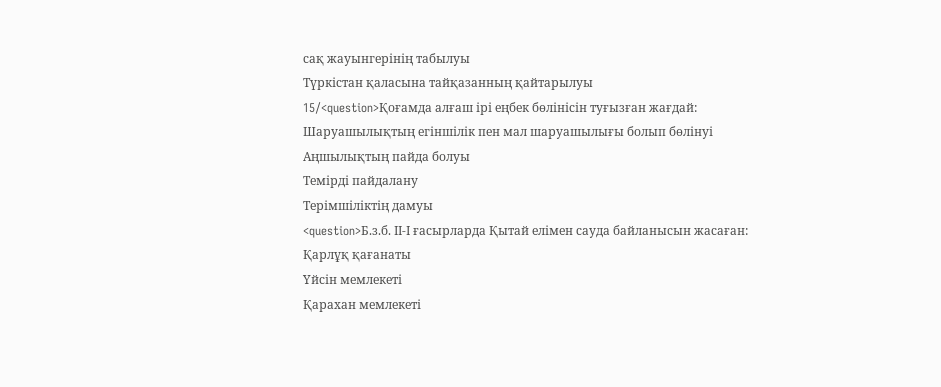сақ жауынгерінің табылуы
Түркістан қаласына тайқазанның қайтарылуы
15/<question>Қоғамда алғаш ірі еңбек бөлінісін туғызған жағдай:
Шаруашылықтың егіншілік пен мал шаруашылығы болып бөлінуі
Аңшылықтың пайда болуы
Темірді пайдалану
Терімшіліктің дамуы
<question>Б.з.б. ІІ-І ғасырларда Қытай елімен сауда байланысын жасаған:
Қарлұқ қағанаты
Үйсін мемлекеті
Қарахан мемлекеті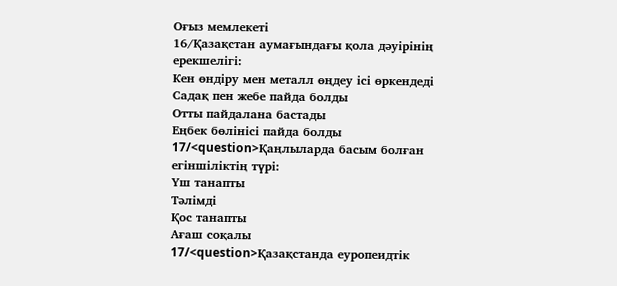Оғыз мемлекеті
16/Қазақстан аумағындағы қола дәуірінің ерекшелігі:
Кен өндіру мен металл өңдеу ісі өркендеді
Садақ пен жебе пайда болды
Отты пайдалана бастады
Еңбек бөлінісі пайда болды
17/<question>Қаңлыларда басым болған егіншіліктің түрі:
Үш танапты
Тәлімді
Қос танапты
Ағаш соқалы
17/<question>Қазақстанда еуропеидтік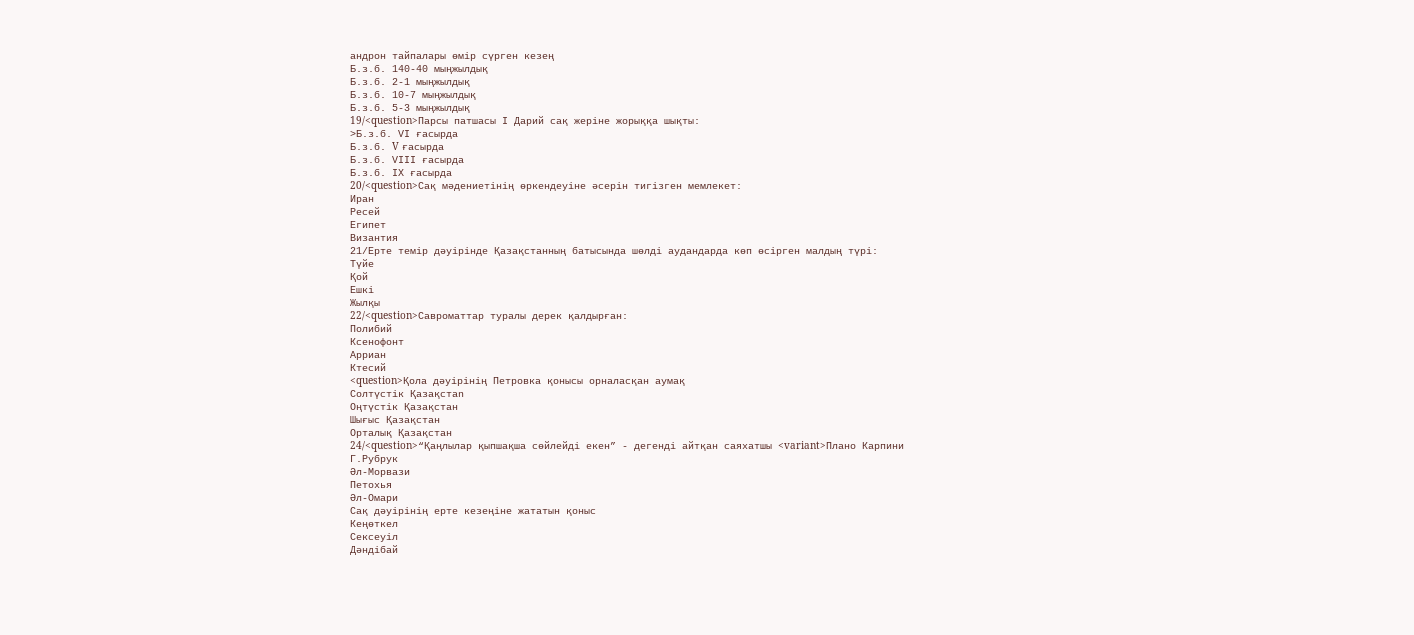андрон тайпалары өмір сүрген кезең
Б.з.б. 140-40 мыңжылдық
Б.з.б. 2-1 мыңжылдық
Б.з.б. 10-7 мыңжылдық
Б.з.б. 5-3 мыңжылдық
19/<question>Парсы патшасы І Дарий сақ жеріне жорыққа шықты:
>Б.з.б. VІ ғасырда
Б.з.б. V ғасырда
Б.з.б. VІІІ ғасырда
Б.з.б. ІХ ғасырда
20/<question>Сақ мәдениетінің өркендеуіне әсерін тигізген мемлекет:
Иран
Ресей
Египет
Византия
21/Ерте темір дәуірінде Қазақстанның батысында шөлді аудандарда көп өсірген малдың түрі:
Түйе
Қой
Ешкі
Жылқы
22/<question>Савроматтар туралы дерек қалдырған:
Полибий
Ксенофонт
Арриан
Ктесий
<question>Қола дәуірінің Петровка қонысы орналасқан аумақ
Солтүстік Қазақстan
Оңтүстік Қазақстан
Шығыс Қазақстан
Орталық Қазақстан
24/<question>“Қаңлылар қыпшақша сөйлейді екен” - дегенді айтқан саяхатшы <variant>Плано Карпини
Г.Рубрук
Әл-Морвази
Петохья
Әл-Омари
Сақ дәуірінің ерте кезеңіне жататын қоныс
Кеңөткел
Сексеуіл
Дәндібай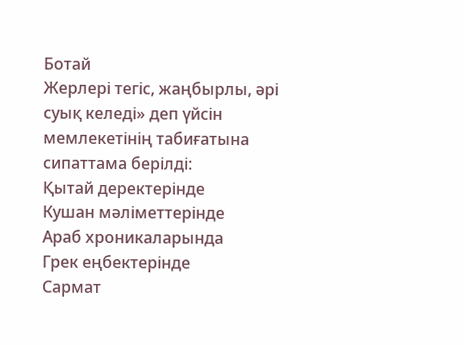Ботай
Жерлері тегіс, жаңбырлы, әрі суық келеді» деп үйсін мемлекетінің табиғатына сипаттама берілді:
Қытай деректерінде
Кушан мәліметтерінде
Араб хроникаларында
Грек еңбектерінде
Сармат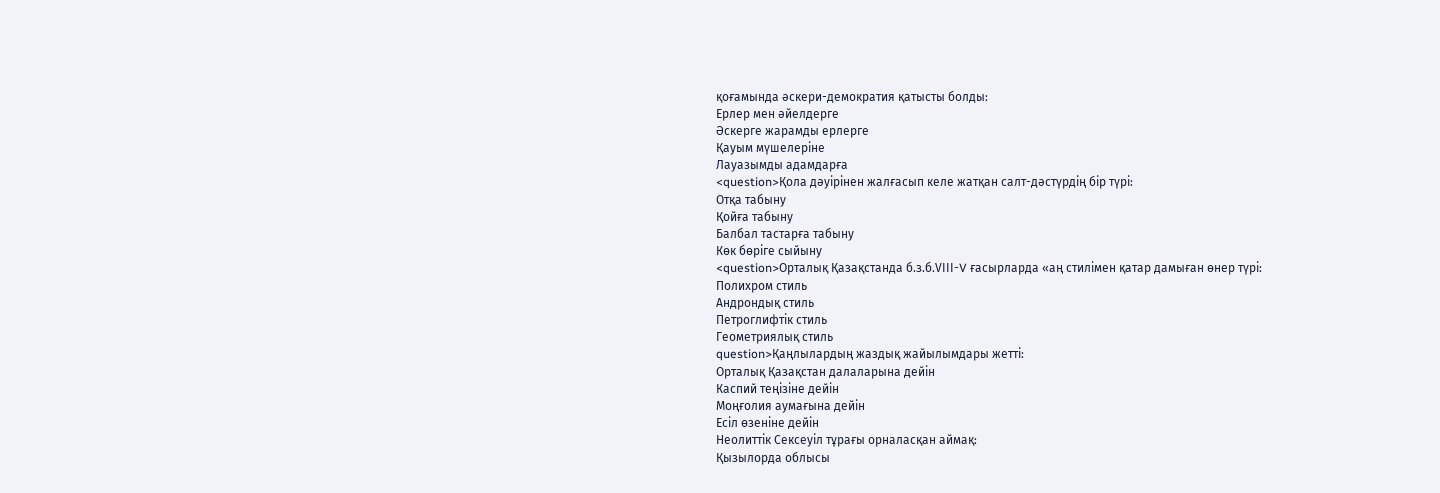қоғамында әскери-демократия қатысты болды:
Ерлер мен әйелдерге
Әскерге жарамды ерлерге
Қауым мүшелеріне
Лауазымды адамдарға
<question>Қола дәуірінен жалғасып келе жатқан салт-дәстүрдің бір түрі:
Отқа табыну
Қойға табыну
Балбал тастарға табыну
Көк бөріге сыйыну
<question>Орталық Қазақстанда б.з.б.VІІІ-V ғасырларда «аң стилімен қатар дамыған өнер түрі:
Полихром стиль
Андрондық стиль
Петроглифтік стиль
Геометриялық стиль
question>Қаңлылардың жаздық жайылымдары жетті:
Орталық Қазақстан далаларына дейін
Каспий теңізіне дейін
Моңғолия аумағына дейін
Есіл өзеніне дейін
Неолиттік Сексеуіл тұрағы орналасқан аймақ:
Қызылорда облысы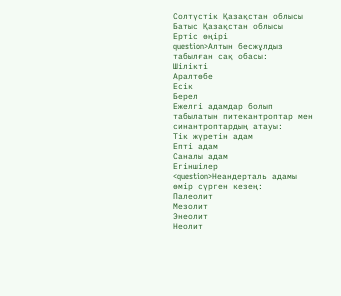Солтүстік Қазақстан облысы
Батыс Қазақстан облысы
Ертіс өңірі
question>Алтын бесжұлдыз табылған сақ обасы:
Шілікті
Аралтөбе
Есік
Берел
Ежелгі адамдар болып табылатын питекантроптар мен синантроптардың атауы:
Тік жүретін адам
Епті адам
Саналы адам
Егіншілер
<question>Неандерталь адамы өмір сүрген кезең:
Палеолит
Мезолит
Энеолит
Неолит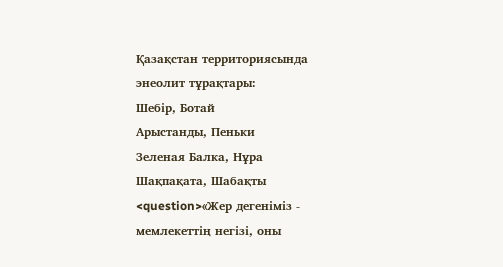Қазақстан территориясында энеолит тұрақтары:
Шебір, Ботай
Арыстанды, Пеньки
Зеленая Балка, Нұра
Шақпақата, Шабақты
<question>«Жер дегеніміз - мемлекеттің негізі, оны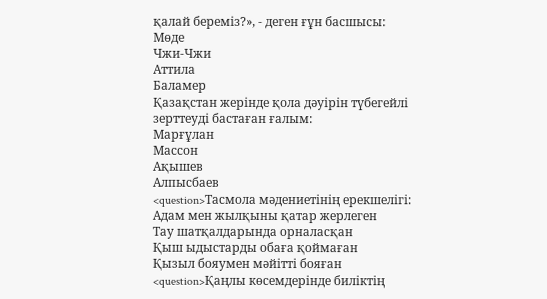қалай береміз?», - деген ғұн басшысы:
Мөде
Чжи-Чжи
Аттила
Баламер
Қазақстан жерінде қола дәуірін түбегейлі зерттеуді бастаған ғалым:
Марғұлан
Массон
Ақышев
Алпысбаев
<question>Тасмола мәдениетінің ерекшелігі:
Адам мен жылқыны қатар жерлеген
Тау шатқалдарында орналасқан
Қыш ыдыстарды обаға қоймаған
Қызыл бояумен мәйітті бояған
<question>Қаңлы көсемдерінде биліктің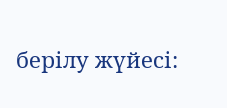берілу жүйесі: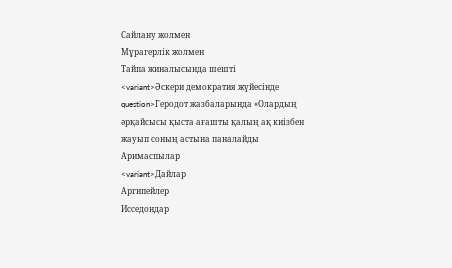Сайлану жолмен
Мұрагерлік жолмен
Тайпа жиналысында шешті
<variant>Әскери демократия жүйесінде
question>Геродот жазбаларында «Олардың әрқайсысы қыста ағашты қалың ақ киізбен жауып соның астына паналайды
Аримаспылар
<variant>Дайлар
Аргипейлер
Исседондар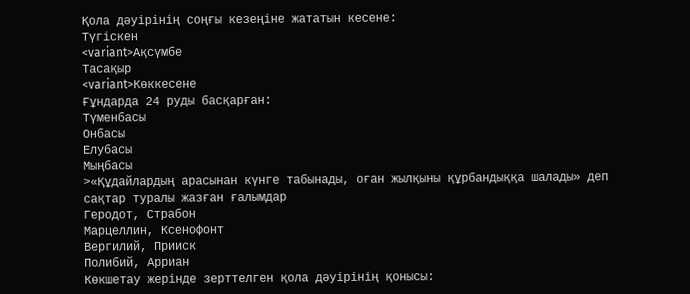Қола дәуірінің соңғы кезеңіне жататын кесене:
Түгіскен
<variant>Ақсүмбе
Тасақыр
<variant>Көккесене
Ғұндарда 24 руды басқарған:
Түменбасы
Онбасы
Елубасы
Мыңбасы
>«Құдайлардың арасынан күнге табынады, оған жылқыны құрбандыққа шалады» деп сақтар туралы жазған ғалымдар
Геродот, Страбон
Марцеллин, Ксенофонт
Вергилий, Прииск
Полибий, Арриан
Көкшетау жерінде зерттелген қола дәуірінің қонысы: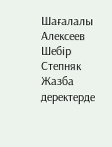Шағалалы
Алексеев
Шебір
Степняк
Жазба деректерде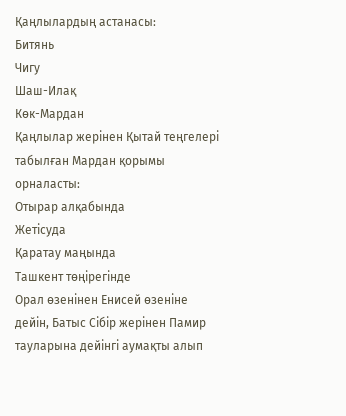Қаңлылардың астанасы:
Битянь
Чигу
Шаш-Илақ
Көк-Мардан
Қаңлылар жерінен Қытай теңгелері табылған Мардан қорымы орналасты:
Отырар алқабында
Жетісуда
Қаратау маңында
Ташкент төңірегінде
Орал өзенінен Енисей өзеніне дейін, Батыс Сібір жерінен Памир тауларына дейінгі аумақты алып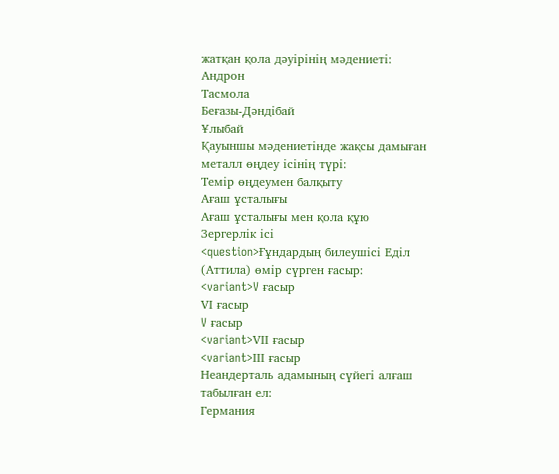жатқан қола дәуірінің мәдениеті:
Андрон
Тасмола
Беғазы-Дәндібай
Ұлыбай
Қауыншы мәдениетінде жақсы дамыған металл өңдеу ісінің түрі:
Темір өңдеумен балқыту
Ағаш ұсталығы
Ағаш ұсталығы мен қола құю
Зергерлік ісі
<question>Ғұндардың билеушісі Еділ (Аттила) өмір сүрген ғасыр:
<variant>V ғасыр
VІ ғасыр
V ғасыр
<variant>VІІ ғасыр
<variant>ІІІ ғасыр
Неандерталь адамының сүйегі алғаш табылған ел:
Германия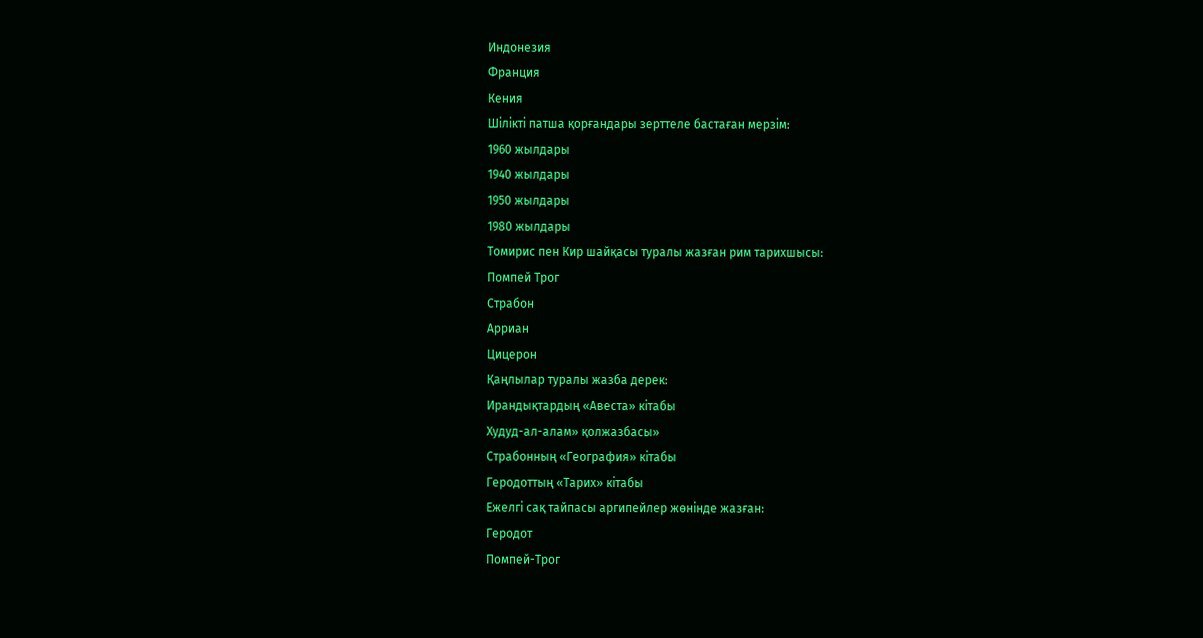Индонезия
Франция
Кения
Шілікті патша қорғандары зерттеле бастаған мерзім:
1960 жылдары
1940 жылдары
1950 жылдары
1980 жылдары
Томирис пен Кир шайқасы туралы жазған рим тарихшысы:
Помпей Трог
Страбон
Арриан
Цицерон
Қаңлылар туралы жазба дерек:
Ирандықтардың «Авеста» кітабы
Худуд-ал-алам» қолжазбасы»
Страбонның «География» кітабы
Геродоттың «Тарих» кітабы
Ежелгі сақ тайпасы аргипейлер жөнінде жазған:
Геродот
Помпей-Трог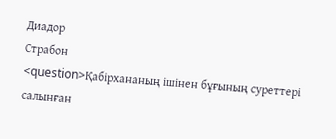Диадор
Страбон
<question>Қабірхананың ішінен бұғының суреттері салынған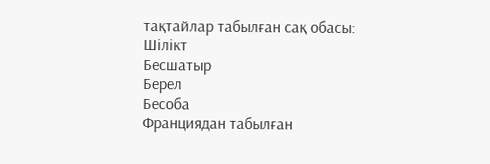тақтайлар табылған сақ обасы:
Шілікт
Бесшатыр
Берел
Бесоба
Франциядан табылған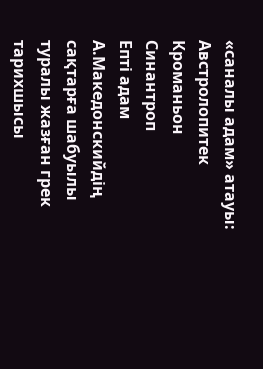«саналы адам» атауы:
Австролопитек
Кроманьон
Синантроп
Епті адам
А.Македонскийдің сақтарға шабуылы туралы жазған грек тарихшысы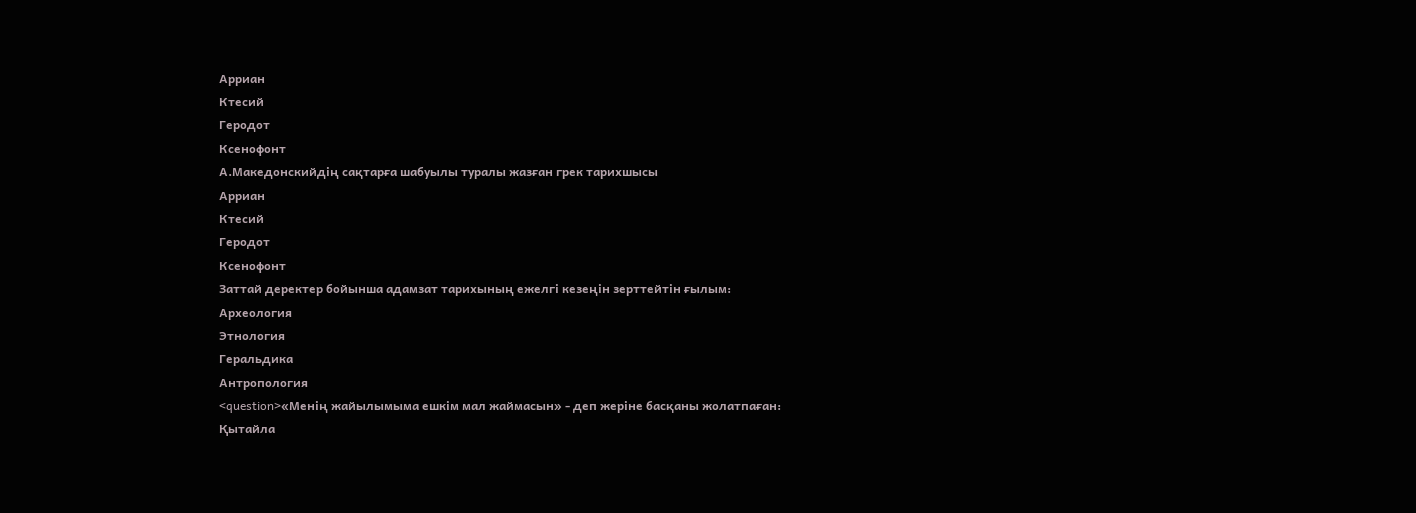Арриан
Ктесий
Геродот
Ксенофонт
А.Македонскийдің сақтарға шабуылы туралы жазған грек тарихшысы
Арриан
Ктесий
Геродот
Ксенофонт
Заттай деректер бойынша адамзат тарихының ежелгі кезеңін зерттейтін ғылым:
Археология
Этнология
Геральдика
Антропология
<question>«Менің жайылымыма ешкім мал жаймасын» - деп жеріне басқаны жолатпаған:
Қытайла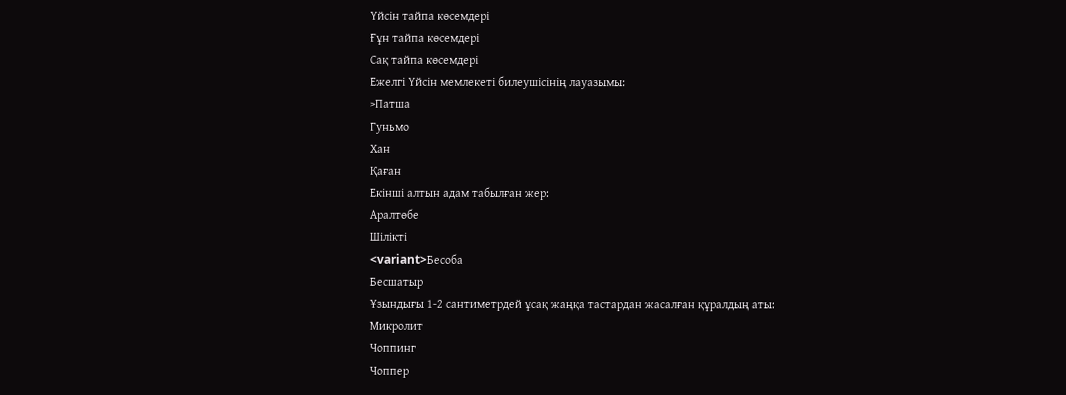Үйсін тайпа көсемдері
Ғұн тайпа көсемдері
Сақ тайпа көсемдері
Ежелгі Үйсін мемлекеті билеушісінің лауазымы:
>Патша
Гуньмо
Хан
Қаған
Екінші алтын адам табылған жер:
Аралтөбе
Шілікті
<variant>Бесоба
Бесшатыр
Ұзындығы 1-2 сантиметрдей ұсақ жаңқа тастардан жасалған құралдың аты:
Микролит
Чоппинг
Чоппер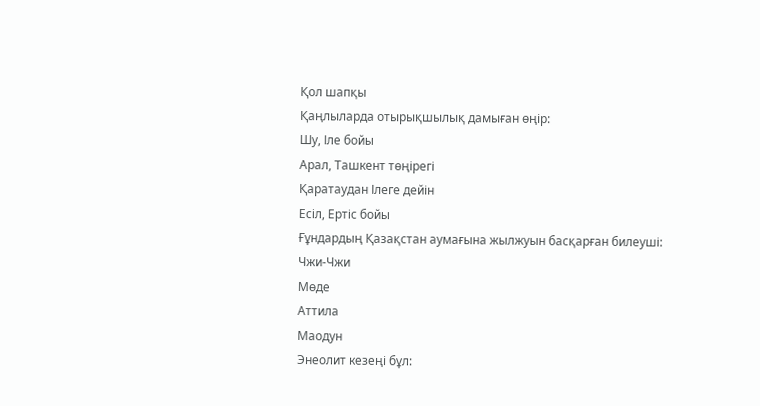Қол шапқы
Қаңлыларда отырықшылық дамыған өңір:
Шу, Іле бойы
Арал, Ташкент төңірегі
Қаратаудан Ілеге дейін
Есіл, Ертіс бойы
Ғұндардың Қазақстан аумағына жылжуын басқарған билеуші:
Чжи-Чжи
Мөде
Аттила
Маодун
Энеолит кезеңі бұл: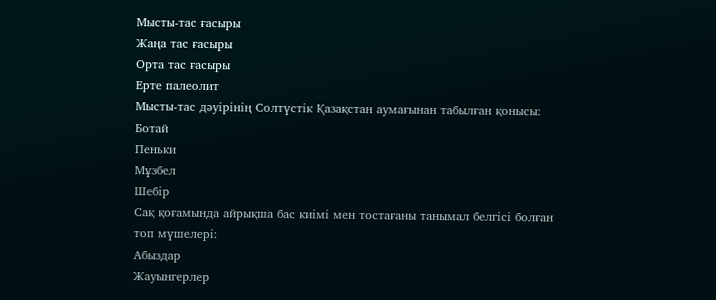Мысты-тас ғасыры
Жаңа тас ғасыры
Орта тас ғасыры
Ерте палеолит
Мысты-тас дәуірінің Солтүстік Қазақстан аумағынан табылған қонысы:
Ботай
Пеньки
Мұзбел
Шебір
Сақ қоғамында айрықша бас киімі мен тостағаны танымал белгісі болған топ мүшелері:
Абыздар
Жауынгерлер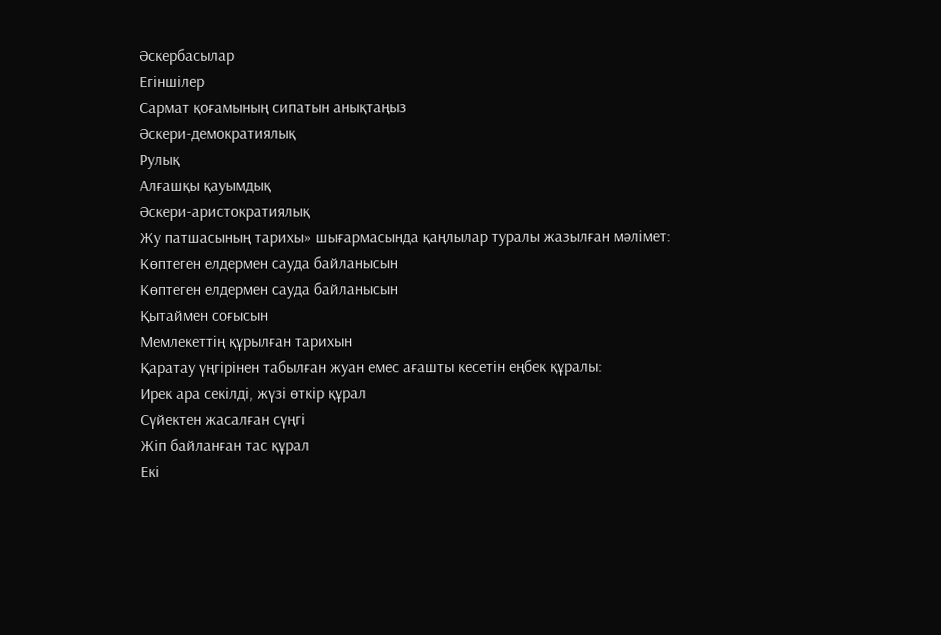Әскербасылар
Егіншілер
Сармат қоғамының сипатын анықтаңыз
Әскери-демократиялық
Рулық
Алғашқы қауымдық
Әскери-аристократиялық
Жу патшасының тарихы» шығармасында қаңлылар туралы жазылған мәлімет:
Көптеген елдермен сауда байланысын
Көптеген елдермен сауда байланысын
Қытаймен соғысын
Мемлекеттің құрылған тарихын
Қаратау үңгірінен табылған жуан емес ағашты кесетін еңбек құралы:
Ирек ара секілді, жүзі өткір құрал
Сүйектен жасалған сүңгі
Жіп байланған тас құрал
Екі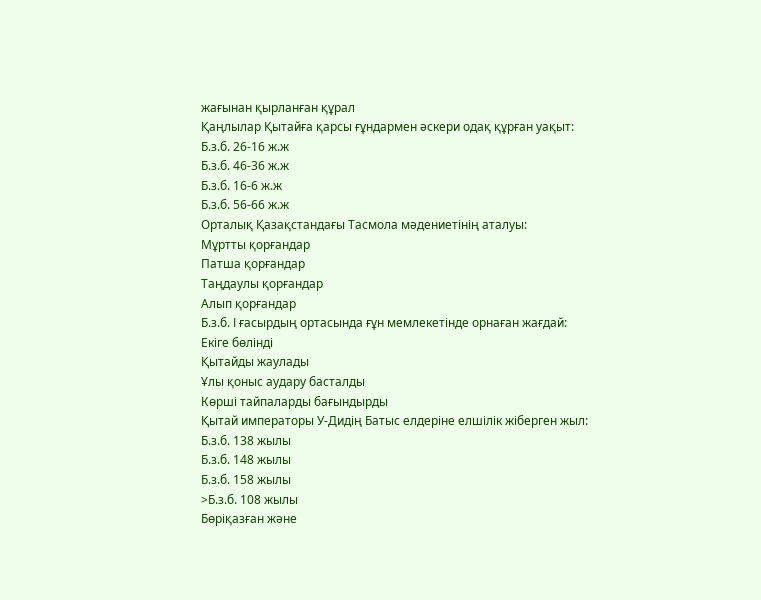жағынан қырланған құрал
Қаңлылар Қытайға қарсы ғұндармен әскери одақ құрған уақыт:
Б.з.б. 26-16 ж.ж
Б.з.б. 46-36 ж.ж
Б.з.б. 16-6 ж.ж
Б.з.б. 56-66 ж.ж
Орталық Қазақстандағы Тасмола мәдениетінің аталуы:
Мұртты қорғандар
Патша қорғандар
Таңдаулы қорғандар
Алып қорғандар
Б.з.б. І ғасырдың ортасында ғұн мемлекетінде орнаған жағдай:
Екіге бөлінді
Қытайды жаулады
Ұлы қоныс аудару басталды
Көрші тайпаларды бағындырды
Қытай императоры У-Дидің Батыс елдеріне елшілік жіберген жыл:
Б.з.б. 138 жылы
Б.з.б. 148 жылы
Б.з.б. 158 жылы
>Б.з.б. 108 жылы
Бөріқазған және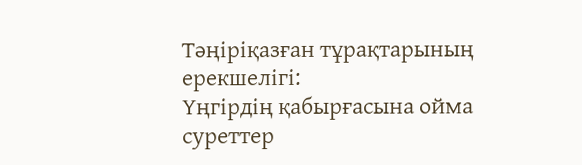Тәңіріқазған тұрақтарының ерекшелігі:
Үңгірдің қабырғасына ойма суреттер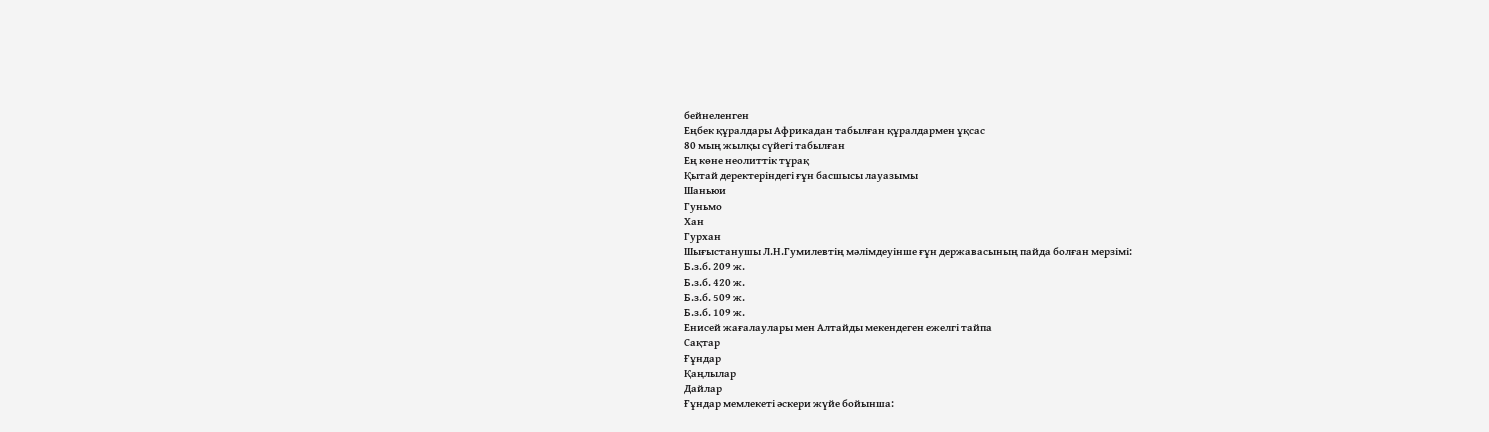бейнеленген
Еңбек құралдары Африкадан табылған құралдармен ұқсас
80 мың жылқы сүйегі табылған
Ең көне неолиттік тұрақ
Қытай деректеріндегі ғұн басшысы лауазымы
Шаньюи
Гуньмо
Хан
Гурхан
Шығыстанушы Л.Н.Гумилевтің мәлімдеуінше ғұн державасының пайда болған мерзімі:
Б.з.б. 209 ж.
Б.з.б. 420 ж.
Б.з.б. 509 ж.
Б.з.б. 109 ж.
Енисей жағалаулары мен Алтайды мекендеген ежелгі тайпа
Сақтар
Ғұндар
Қаңлылар
Дайлар
Ғұндар мемлекеті әскери жүйе бойынша: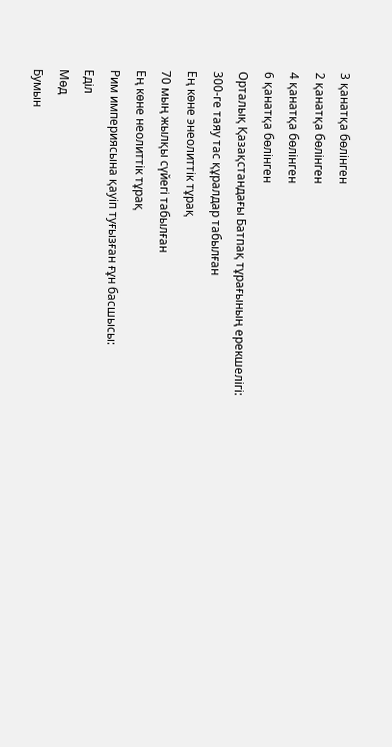3 қанатқа бөлінген
2 қанатқа бөлінген
4 қанатқа бөлінген
6 қанатқа бөлінген
Орталық Қазақстандағы Батпақ тұрағының ерекшелігі:
300-ге таяу тас құралдар табылған
Ең көне энеолиттік тұрақ
70 мың жылқы сүйегі табылған
Ең көне неолиттік тұрақ
Рим империясына қауіп туғызған ғұн басшысы:
Еділ
Мөд
Бумын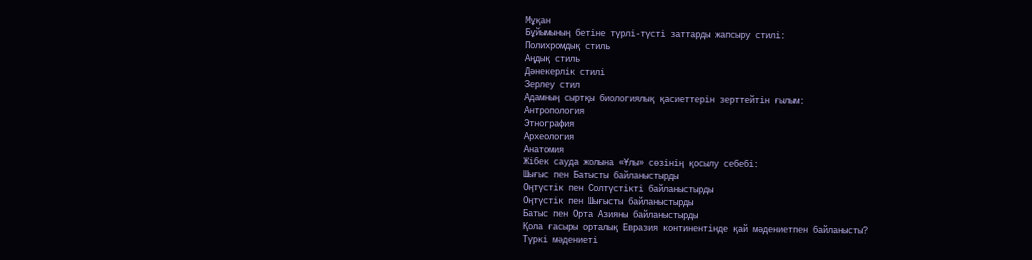Мұқан
Бұйымының бетіне түрлі-түсті заттарды жапсыру стилі:
Полихромдық стиль
Аңдық стиль
Дәнекерлік стилі
Зерлеу стил
Адамның сыртқы биологиялық қасиеттерін зерттейтін ғылым:
Антропология
Этнография
Археология
Анатомия
Жібек сауда жолына «Ұлы» сөзінің қосылу себебі:
Шығыс пен Батысты байланыстырды
Оңтүстік пен Солтүстікті байланыстырды
Оңтүстік пен Шығысты байланыстырды
Батыс пен Орта Азияны байланыстырды
Қола ғасыры орталық Евразия континентінде қай мәдениетпен байланысты?
Түркі мәдениеті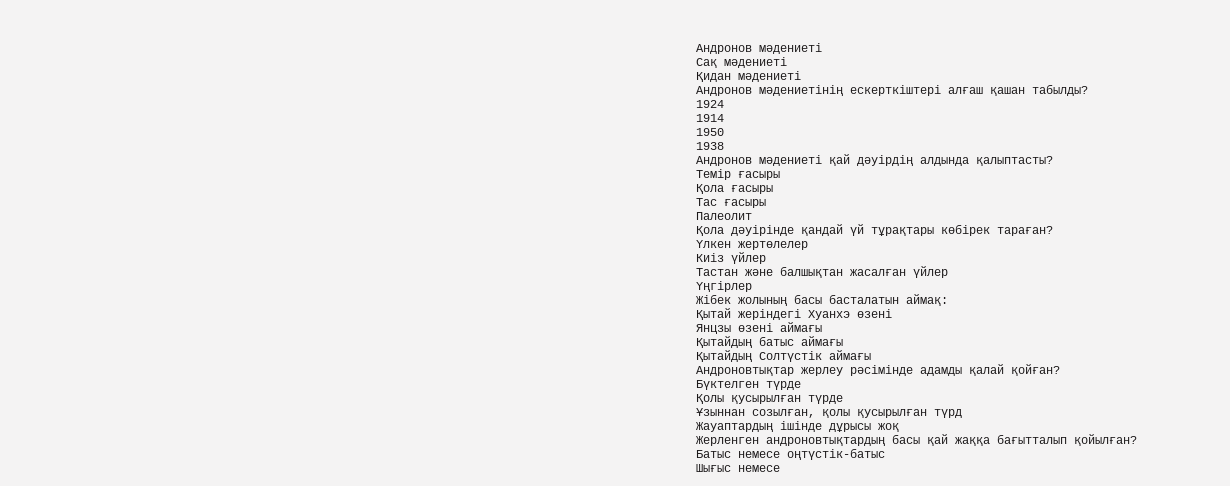Андронов мәдениеті
Сақ мәдениеті
Қидан мәдениеті
Андронов мәдениетінің ескерткіштері алғаш қашан табылды?
1924
1914
1950
1938
Андронов мәдениеті қай дәуірдің алдында қалыптасты?
Темір ғасыры
Қола ғасыры
Тас ғасыры
Палеолит
Қола дәуірінде қандай үй тұрақтары көбірек тараған?
Үлкен жертөлелер
Киіз үйлер
Тастан және балшықтан жасалған үйлер
Үңгірлер
Жібек жолының басы басталатын аймақ:
Қытай жеріндегі Хуанхэ өзені
Янцзы өзені аймағы
Қытайдың батыс аймағы
Қытайдың Солтүстік аймағы
Андроновтықтар жерлеу рәсімінде адамды қалай қойған?
Бүктелген түрде
Қолы қусырылған түрде
Ұзыннан созылған, қолы қусырылған түрд
Жауаптардың ішінде дұрысы жоқ
Жерленген андроновтықтардың басы қай жаққа бағытталып қойылған?
Батыс немесе оңтүстік-батыс
Шығыс немесе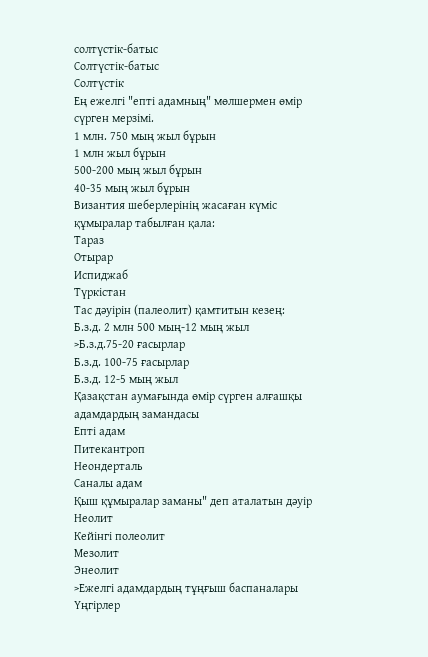солтүстік-батыс
Солтүстік-батыс
Солтүстік
Ең ежелгі "епті адамның" мөлшермен өмір сүрген мерзімі.
1 млн. 750 мың жыл бұрын
1 млн жыл бұрын
500-200 мың жыл бұрын
40-35 мың жыл бұрын
Византия шеберлерінің жасаған күміс құмыралар табылған қала:
Тараз
Отырар
Испиджаб
Түркістан
Тас дәуірін (палеолит) қамтитын кезең:
Б.з.д. 2 млн 500 мың-12 мың жыл
>Б.з.д.75-20 ғасырлар
Б.з.д. 100-75 ғасырлар
Б.з.д. 12-5 мың жыл
Қазақстан аумағында өмір сүрген алғашқы адамдардың замандасы
Епті адам
Питекантроп
Неондерталь
Саналы адам
Қыш құмыралар заманы" деп аталатын дәуір
Неолит
Кейінгі полеолит
Мезолит
Энеолит
>Ежелгі адамдардың тұңғыш баспаналары
Үңгірлер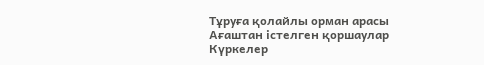Тұруға қолайлы орман арасы
Ағаштан істелген қоршаулар
Күркелер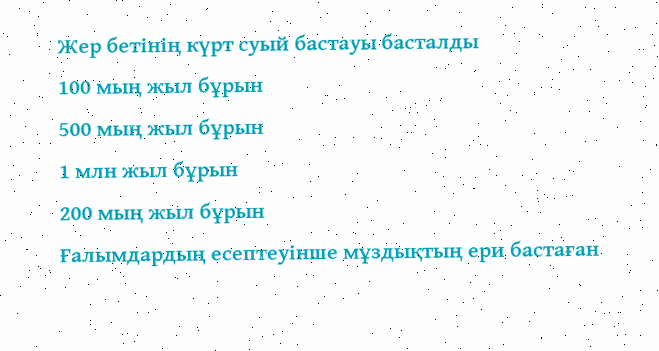Жер бетінің күрт суый бастауы басталды
100 мың жыл бұрын
500 мың жыл бұрын
1 млн жыл бұрын
200 мың жыл бұрын
Ғалымдардың есептеуінше мұздықтың ери бастаған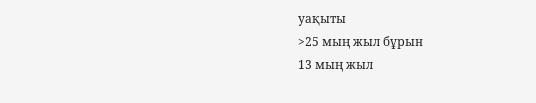уақыты
>25 мың жыл бұрын
13 мың жыл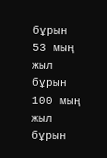бұрын
53 мың жыл бұрын
100 мың жыл бұрын